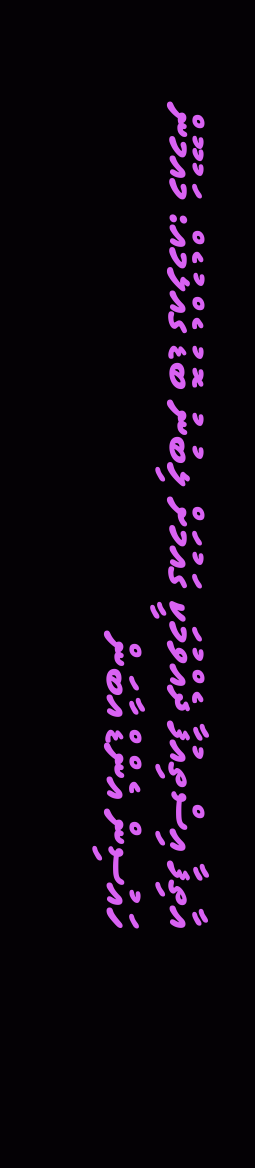އާތިފާ އިސްތިއުފާ ދެއްވުމަކީ ގައުމަށް ލިބުނު ބޮޑު ގެއްލުމެއް: މައުމޫން
ހައުސިން އެންޑް އާބަން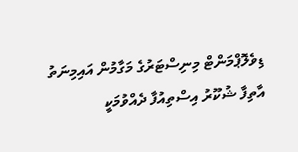ޑިވެލޮޕްމަންޓް މިނިސްޓަރުގެ މަގާމުން އައިމިނަތު އާތިފާ ޝުކޫރު އިސްތިއުފާ ދެއްވުމަކީ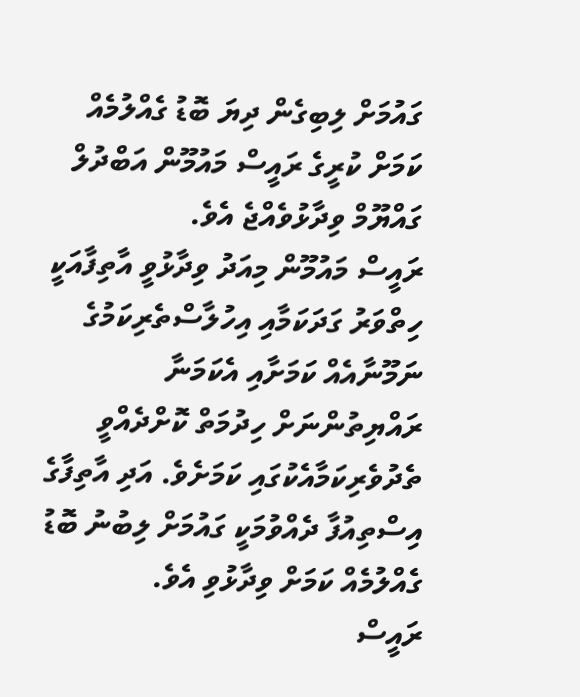ގައުމަށް ލިބިގެން ދިޔަ ބޮޑު ގެއްލުމެއް ކަމަށް ކުރީގެ ރައީސް މައުމޫން އަބްދުލް ގައްޔޫމް ވިދާޅުވެއްޖެ އެވެ.
ރައީސް މައުމޫން މިއަދު ވިދާޅުވީ އާތިފާއަކީ ހިތްވަރު ގަދަކަމާއި އިހުލާސްތެރިކަމުގެ ނަމޫނާއެއް ކަމަށާއި އެކަމަނާ ރައްޔިތުންނަށް ހިދުމަތް ކޮށްދެއްވީ ތެދުވެރިކަމާއެކުގައި ކަމަށެވެ. އަދި އާތިފާގެ އިސްތިއުފާ ދެއްވުމަކީ ގައުމަށް ލިބުނު ބޮޑު ގެއްލުމެއް ކަމަށް ވިދާޅުވި އެވެ.
ރައީސް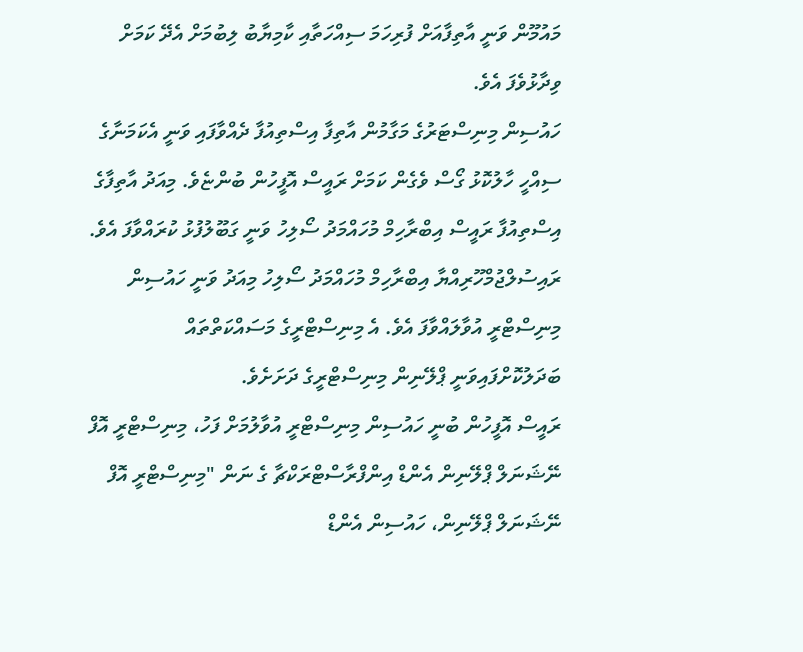މައުމޫން ވަނީ އާތިފާއަށް ފުރިހަމަ ސިއްހަތާއި ކާމިޔާބު ލިބުމަށް އެދޭ ކަމަށް ވިދާޅުވެފަ އެވެ.
ހައުސިން މިނިސްޓަރުގެ މަގާމުން އާތިފާ އިސްތިއުފާ ދެއްވާފައި ވަނީ އެކަމަނާގެ ސިއްހީ ހާލުކޮޅު ގޯސް ވެގެން ކަމަށް ރައީސް އޮފީހުން ބުންޏެވެ. މިއަދު އާތިފާގެ އިސްތިއުފާ ރައީސް އިބްރާހިމް މުހައްމަދު ސޯލިހު ވަނީ ގަބޫލުފުޅު ކުރައްވާފަ އެވެ.
ރައިސުލްޖުމްހޫރިއްޔާ އިބްރާހިމް މުހައްމަދު ސޯލިހު މިއަދު ވަނީ ހައުސިން މިނިސްޓްރީ އުވާލައްވާފަ އެވެ. އެ މިނިސްޓްރީގެ މަސައްކަތްތައް ބަދަލުކޮށްފައިވަނީ ޕްލޭނިން މިނިސްޓްރީގެ ދަށަށެވެ.
ރައީސް އޮފީހުން ބުނީ ހައުސިން މިނިސްޓްރީ އުވާލުމަށް ފަހު، މިނިސްޓްރީ އޮފް ނޭޝަނަލް ޕްލޭނިން އެންޑް އިންފްރާސްޓްރަކްޗާ ގެ ނަން "މިނިސްޓްރީ އޮފް ނޭޝަނަލް ޕްލޭނިން، ހައުސިން އެންޑް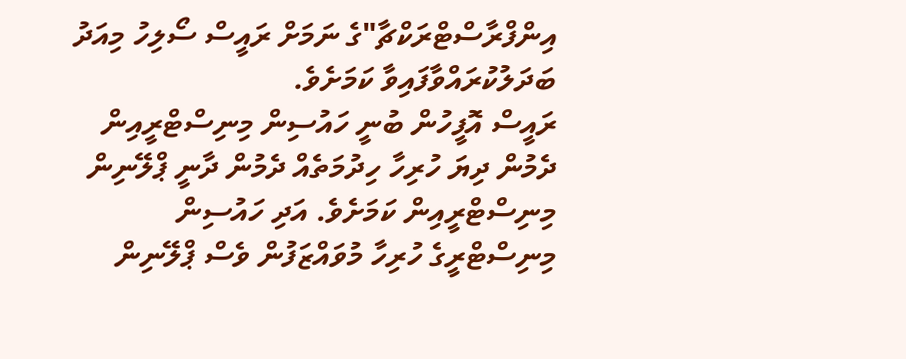އިންފްރާސްޓްރަކްޗާ"ގެ ނަމަށް ރައީސް ސޯލިހު މިއަދު ބަދަލުކުރައްވާފައިވާ ކަމަށެވެ.
ރައީސް އޮފީހުން ބުނީ ހައުސިން މިނިސްޓްރީއިން ދެމުން ދިޔަ ހުރިހާ ހިދުމަތެއް ދެމުން ދާނީ ޕްލޭނިން މިނިސްޓްރީއިން ކަމަށެވެ. އަދި ހައުސިން މިނިސްޓްރީގެ ހުރިހާ މުވައްޒަފުން ވެސް ޕްލޭނިން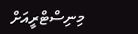މިނިސްޓްރީއަށް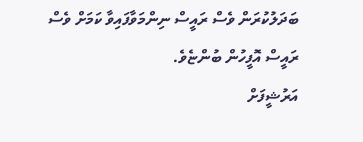ބަދަލުކުރަން ވެސް ރައީސް ނިންމަވާފައިވާ ކަމަށް ވެސް ރައީސް އޮފީހުން ބުންޏެވެ.
އަރުޝީފަށް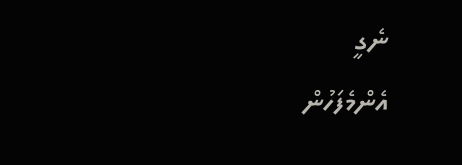ނެގީ
އެންމެފަހުން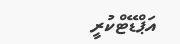އަޕްޑޭޓްކުރީ